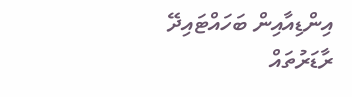އިންޑިއާއިން ބަހައްޓައިދޭ ރާޑަރުތައް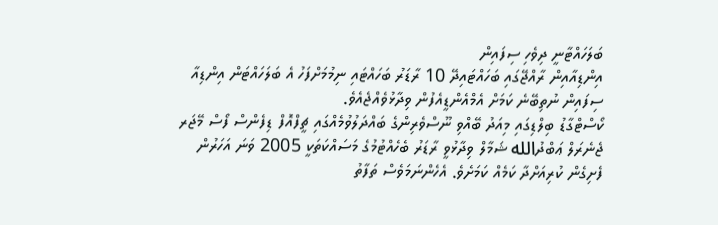ބަލަހައްޓާނީ ދިވެހި ސިފައިން
އިންޑިއާއިން ރާއްޖޭގައި ބަހައްޓައިދޭ 10 ރާޑަރު ބަހައްޓައި ނިމުމަށްފަހު އެ ބަލަހައްޓަން އިންޑިއާ ސިފައިން ނުތިބޭނެ ކަމަށް އެމްއެންޑީއެފުން ވިދާޅުވެއްޖެއެވެ.
ކޯސްޓްގާޑު ބިލްޑިގައި މިއަދު ބޭއްވި ނޫސްވެރިންގެ ބައްދަލުވުމެއްގައި ޗީފްއޮފް ޑިފެންސް ފޯސް މޭޖަރ ޖެނެރަލް ޢަބްދުالله ޝަމާލް ވިދާޅުވީ ރާޑަރު ބެހެއްޓުމުގެ މަސައްކަތަކީ 2005 ވަނަ އަހަރުން ފެށިގެން ކުރިއަށްދާ ކަމެއް ކަމަށެވެ. އެހެންނަމަވެސް ތަފާތު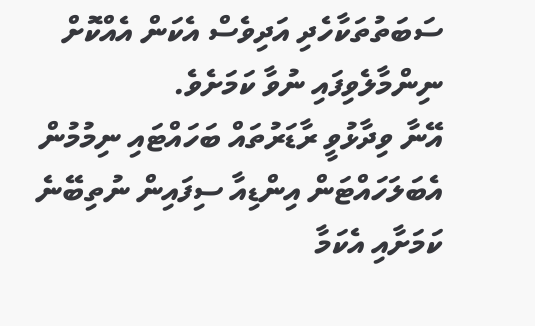ސަބަތުތަކާހެދި އަދިވެސް އެކަން އެއްކޮށް ނިންމާލެވިފައި ނުވާ ކަމަށެވެ.
އޭނާ ވިދާޅުވީ ރާޑަރުތައް ބަހައްޓައި ނިމުމުން އެބަލަހައްޓަން އިންޑިއާ ސިފައިން ނުތިބޭނެ ކަމަށާއި އެކަމާ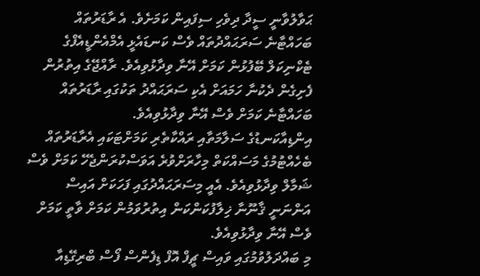ޙަވާލުވާނީ ސީދާ ދިވެހި ސިފައިން ކަމަށެވެ. އެ ރާޑަރުތައް ބަހައްޓާނެ ސަރަޙައްދުތައް ވެސް ކަނޑައެޅީ އެމްއެންޑީއެފްގެ ޓެކްނިކަލް ބޭފުޅުން ކަމަށް އޭނާ ވިދާޅުވިއެވެ. ރާއްޖޭގެ އިތުރުން ފެށިގެން ދެކުނާ ހަމައަށް އެކި ސަރަޙައްދު ތަކުގައި ރާޑަރުތައް ބަހައްޓާނެ ކަމަށް ވެސް އޭނާ ވިދާޅުވިއެވެ.
އިންޑިއާކަނޑުގެ ސަލާމަތާއި ރައްކާތެރި ކަމަށްޓަކައި އެރާޑަރުތައް ބެހެއްޓުމުގެ މަސައްކަތް މިހާރަށްވުރެ އަވަސްކުރަންޖެހޭ ކަމަށް ވެސް ޝަމާލް ވިދާޅުވިއެވެ. އެއީ މިސަރަޙައްދުގައި ފަހަކަށް އައިސް އަންނަނީ ޤާނޫނާ ޚިލާފުކަންކަން އިތުރުވަމުން ކަމަށް ވާތީ ކަމަށް ވެސް އޭނާ ވިދާޅުވިއެވެ.
މި ބައްދަލުވުމުގައި ވައިސް ޗީފް އޮފް ޑިފެންސް ފޯސް ބްރިގޭޑިއާ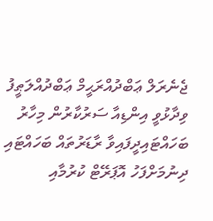ޖެނެރަލް ޢަބްދުއްރަޙީމް ޢަބްދުއްލަޠީފު ވިދާޅުވީ އިންޑިއާ ސަރުކާރުން މިހާރު ބަހައްޓައިދީފައިވާ ރާޑަރުތައް ބަހައްޓައި ދިނުމަށްފަހު އޮޕަރޭޓް ކުރުމާއި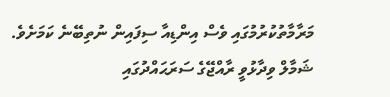މަރާމާތުކުރުމުގައި ވެސް އިންޑިއާ ސިފައިން ނުތިބޭނެ ކަމަށެވެ.
ޝަމާލް ވިދާޅުވީ ރާއްޖޭގެ ސަރަޙައްދުގައި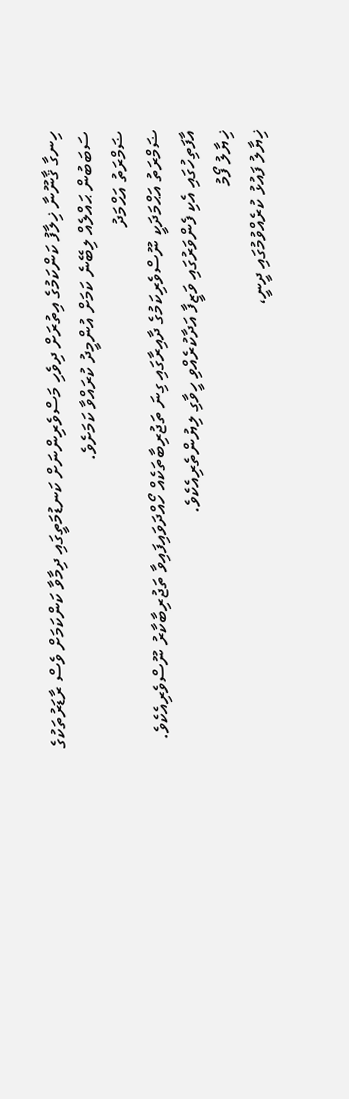ހިނގާ ޤާނޫނާ ޚިލާފު ކަންކަމުގެ އިތުރަށް ދިވެހި މަސްވެރިންނަށް ކަނޑުމަތީގައި ދިމާވާ ކަންކަމަށް ވެސް ރާޑަރުތަކުގެ ސަބަބުން ޙައްލެއް ލިބޭނެ ކަމަށް އުންމީދު ކުރައްވާ ކަމަށެވެ.
ޟަމްރަތު އަޙްމަދު
ޟަމްރަތު އަޙްމަދަކީ ނޫސްވެރިކަމުގެ ދާއިރާގައި ގިނަ ތަޖުރިބާތަކެއް ހޯއްދަވައިފައިވާ ތަޖުރިބާކާރު ނޫސްވެރިއެކެވެ. އާފަތިހުގައި އެކި ފެންވަރުގައި ވަޒީފާ އަދާކުރެއްވި ހީވާގި ލިޔުންތެރިއެކެވެ.
ޚިޔާލު ފޯމު
ޚިޔާލު ފައުޅު ކުރެއްވުމުގައި ދީނީ،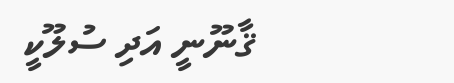ޤާނޫނީ އަދި ސުލޫކީ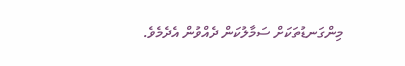މިންގަނޑުތަކަށް ސަމާލުކަން ދެއްވުން އެދެމެވެ.